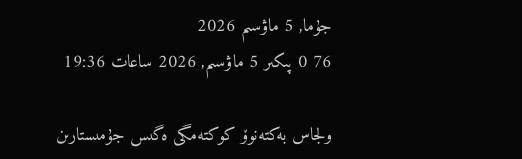جۇما, 5 ماۋسىم 2026
76 0 پىكىر 5 ماۋسىم, 2026 ساعات 19:36

ولجاس بەكتەنوۆ كوكتەمگى ەگىس جۇمىستارىن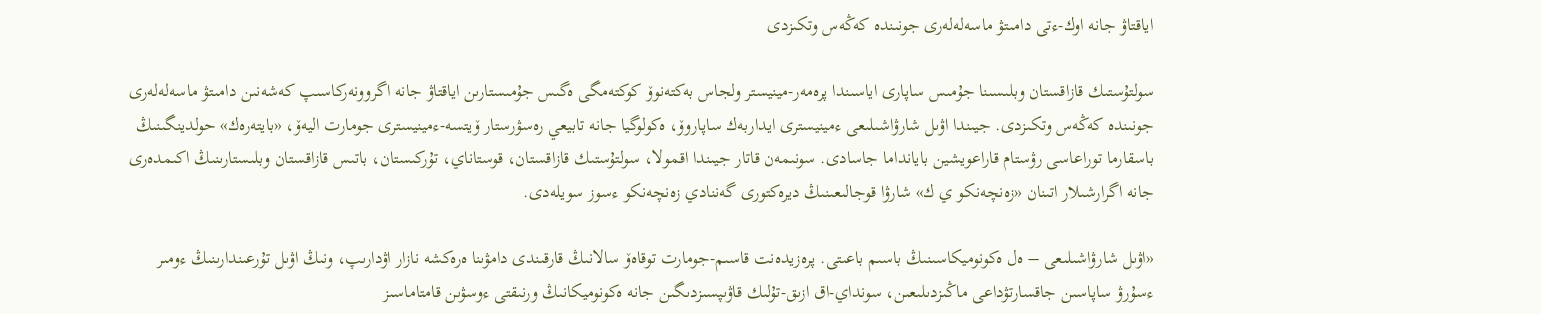اياقتاۋ جانە اوك-ءتى دامىتۋ ماسەلەلەرى جونىندە كەڭەس وتكىزدى

سولتۇستىك قازاقستان وبلىسىنا جۇمىس ساپارى اياسىندا پرەمەر-مينيستر ولجاس بەكتەنوۆ كوكتەمگى ەگىس جۇمىستارىن اياقتاۋ جانە اگروونەركاسىپ كەشەنىن دامىتۋ ماسەلەلەرى جونىندە كەڭەس وتكىزدى. جيىندا اۋىل شارۋاشىلىعى ءمينيسترى ايداربەك ساپاروۆ، ەكولوگيا جانە تابيعي رەسۋرستار ۆيتسە-ءمينيسترى جومارت اليەۆ، «بايتەرەك» حولدينگىنىڭ باسقارما توراعاسى رۋستام قاراعويشين بايانداما جاسادى. سونىمەن قاتار جيىندا اقمولا، سولتۇستىك قازاقستان، قوستاناي، تۇركىستان، باتىس قازاقستان وبلىستارىنىڭ اكىمدەرى جانە اگرارشىلار اتىنان «زەنچەنكو ي ك» شارۋا قوجالىعىنىڭ ديرەكتورى گەننادي زەنچەنكو ءسوز سويلەدى.

«اۋىل شارۋاشىلىعى – ەل ەكونوميكاسىنىڭ باسىم باعىتى. پرەزيدەنت قاسىم-جومارت توقاەۆ سالانىڭ قارقىندى دامۋىنا ەرەكشە نازار اۋدارىپ، ونىڭ اۋىل تۇرعىندارىنىڭ ءومىر ءسۇرۋ ساپاسىن جاقسارتۋداعى ماڭىزدىلىعىن، سونداي-اق ازىق-تۇلىك قاۋىپسىزدىگىن جانە ەكونوميكانىڭ ورنىقتى ءوسۋىن قامتاماسىز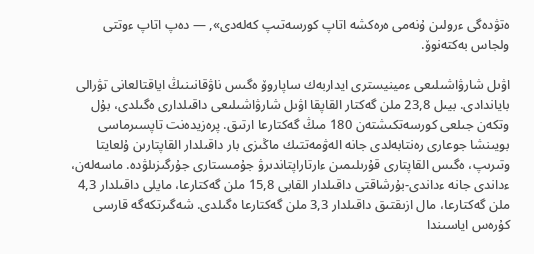ەتۋدەگى ءرولىن ۇنەمى ەرەكشە اتاپ كورسەتىپ كەلەدى», — دەپ اتاپ ءوتتى ولجاس بەكتەنوۆ.

اۋىل شارۋاشىلىعى ءمينيسترى ايداربەك ساپاروۆ ەگىس ناۋقانىنىڭ اياقتالعانى تۋرالى باياندادى. بيىل 23,8 ملن گەكتار القاپقا اۋىل شارۋاشىلىعى داقىلدارى ەگىلدى، بۇل وتكەن جىلعى كورسەتكىشتەن 180 مىڭ گەكتارعا ارتىق. پرەزيدەنت تاپسىرماسى بويىنشا جوعارى رەنتابەلدى جانە الەۋمەتتىك ماڭىزى بار داقىلدار القاپتارىن ۇلعايتا وتىرىپ، ەگىس القاپتارى قۇرىلىمىن ءارتاراپتاندىرۋ جۇمىستارى جۇرگىزىلۋدە. ماسەلەن، ءداندى جانە ءداندى-بۇرشاقتى داقىلدار القابى 15,8 ملن گەكتارعا، مايلى داقىلدار 4,3 ملن گەكتارعا، مال ازىقتىق داقىلدار 3,3 ملن گەكتارعا ەگىلدى. شەگىرتكەگە قارسى كۇرەس اياسىندا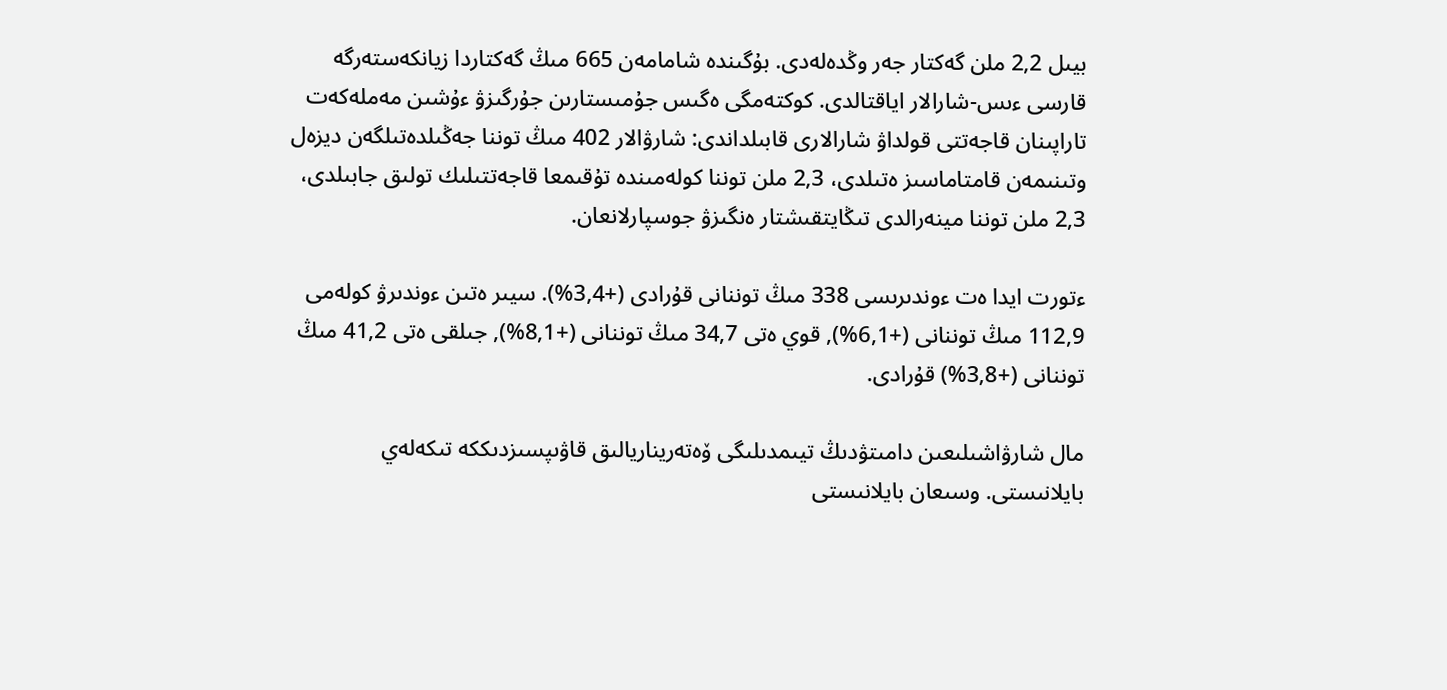بيىل 2,2 ملن گەكتار جەر وڭدەلەدى. بۇگىندە شامامەن 665 مىڭ گەكتاردا زيانكەستەرگە قارسى ءىس-شارالار اياقتالدى. كوكتەمگى ەگىس جۇمىستارىن جۇرگىزۋ ءۇشىن مەملەكەت تاراپىنان قاجەتتى قولداۋ شارالارى قابىلداندى: شارۋالار 402 مىڭ توننا جەڭىلدەتىلگەن ديزەل وتىنىمەن قامتاماسىز ەتىلدى، 2,3 ملن توننا كولەمىندە تۇقىمعا قاجەتتىلىك تولىق جابىلدى، 2,3 ملن توننا مينەرالدى تىڭايتقىشتار ەنگىزۋ جوسپارلانعان.

ءتورت ايدا ەت ءوندىرىسى 338 مىڭ توننانى قۇرادى (+3,4%). سيىر ەتىن ءوندىرۋ كولەمى 112,9 مىڭ توننانى (+6,1%), قوي ەتى 34,7 مىڭ توننانى (+8,1%), جىلقى ەتى 41,2 مىڭ توننانى (+3,8%) قۇرادى.

مال شارۋاشىلىعىن دامىتۋدىڭ تيىمدىلىگى ۆەتەريناريالىق قاۋىپسىزدىككە تىكەلەي بايلانىستى. وسىعان بايلانىستى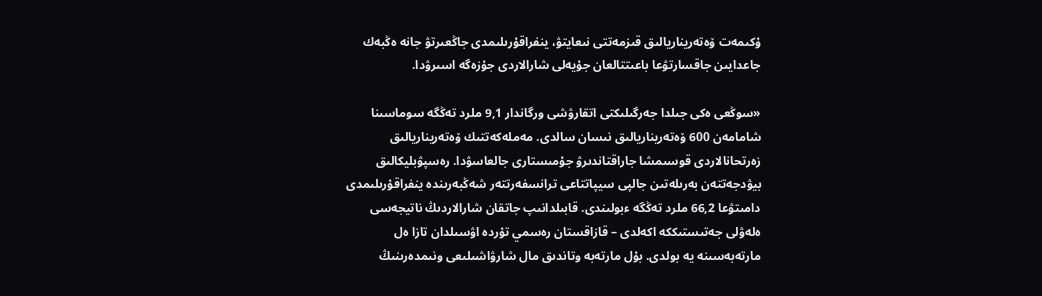ۇكىمەت ۆەتەريناريالىق قىزمەتتى نىعايتۋ، ينفراقۇرىلىمدى جاڭعىرتۋ جانە ەڭبەك جاعدايىن جاقسارتۋعا باعىتتالعان جۇيەلى شارالاردى جۇزەگە اسىرۋدا.

«سوڭعى ەكى جىلدا جەرگىلىكتى اتقارۋشى ورگاندار 9,1 ملرد تەڭگە سوماسىنا شامامەن 600 ۆەتەريناريالىق نىسان سالدى. مەملەكەتتىك ۆەتەريناريالىق زەرتحانالاردى قوسىمشا جاراقتاندىرۋ جۇمىستارى جالعاسۋدا. رەسپۋبليكالىق بيۋدجەتتەن بەرىلەتىن جالپى سيپاتتاعى ترانسفەرتتەر شەڭبەرىندە ينفراقۇرىلىمدى دامىتۋعا 66,2 ملرد تەڭگە ءبولىندى. قابىلدانىپ جاتقان شارالاردىڭ ناتيجەسى ەلەۋلى جەتىستىككە اكەلدى – قازاقستان رەسمي تۇردە اۋسىلدان تازا ەل مارتەبەسىنە يە بولدى. بۇل مارتەبە وتاندىق مال شارۋاشىلىعى ونىمدەرىنىڭ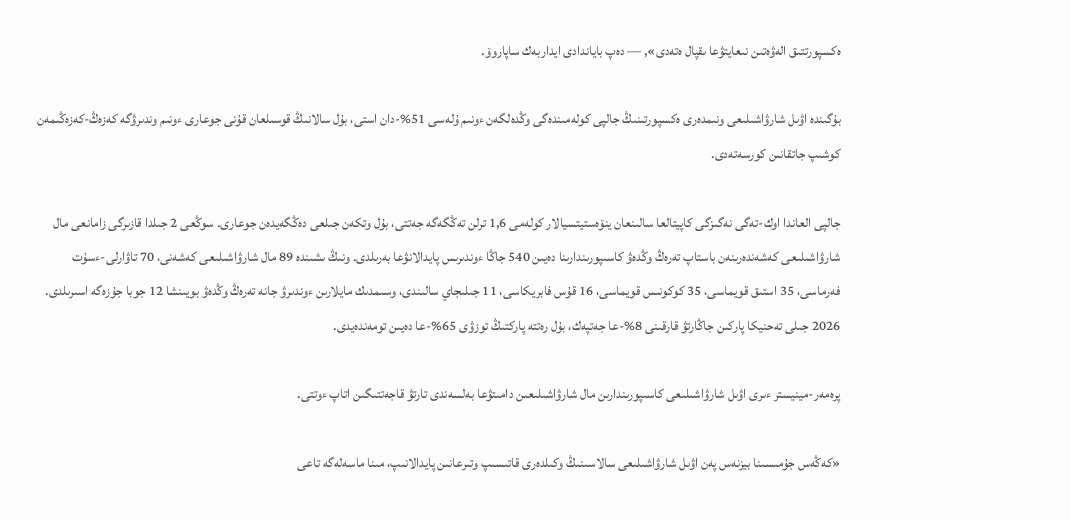ەكسپورتتىق الەۋەتىن نىعايتۋعا ىقپال ەتەدى», — دەپ باياندادى ايداربەك ساپاروۆ.

بۇگىندە اۋىل شارۋاشىلىعى ونىمدەرى ەكسپورتىنىڭ جالپى كولەمىندەگى وڭدەلگەن ءونىم ۇلەسى 51%-دان استى، بۇل سالانىڭ قوسىلعان قۇنى جوعارى ءونىم وندىرۋگە كەزەڭ-كەزەڭىمەن كوشىپ جاتقانىن كورسەتەدى.

جالپى العاندا اوك-تەگى نەگىزگى كاپيتالعا سالىنعان ينۆەستيتسيالار كولەمى 1,6 ترلن تەڭگەگە جەتتى، بۇل وتكەن جىلعى دەڭگەيدەن جوعارى. سوڭعى 2 جىلدا قازىرگى زامانعى مال شارۋاشىلىعى كەشەندەرىنەن باستاپ تەرەڭ وڭدەۋ كاسىپورىندارىنا دەيىن 540 جاڭا ءوندىرىس پايدالانۋعا بەرىلدى. ونىڭ ىشىندە 89 مال شارۋاشىلىعى كەشەنى، 70 تاۋارلى-ءسۇت فەرماسى، 35 استىق قويماسى، 35 كوكونىس قويماسى، 16 قۇس فابريكاسى، 11 جىلىجاي سالىندى، وسىمدىك مايلارىن ءوندىرۋ جانە تەرەڭ وڭدەۋ بويىنشا 12 جوبا جۇزەگە اسىرىلدى. 2026 جىلى تەحنيكا پاركىن جاڭارتۋ قارقىنى 8%-عا جەتپەك، بۇل رەتتە پاركتىڭ توزۋى 65%-عا دەيىن تومەندەيدى.

پرەمەر-مينيستر ءىرى اۋىل شارۋاشىلىعى كاسىپورىندارىن مال شارۋاشىلىعىن دامىتۋعا بەلسەندى تارتۋ قاجەتتىگىن اتاپ ءوتتى.

«كەڭەس جۇمىسىنا بيزنەس پەن اۋىل شارۋاشىلىعى سالاسىنىڭ وكىلدەرى قاتىسىپ وتىرعانىن پايدالانىپ، مىنا ماسەلەگە تاعى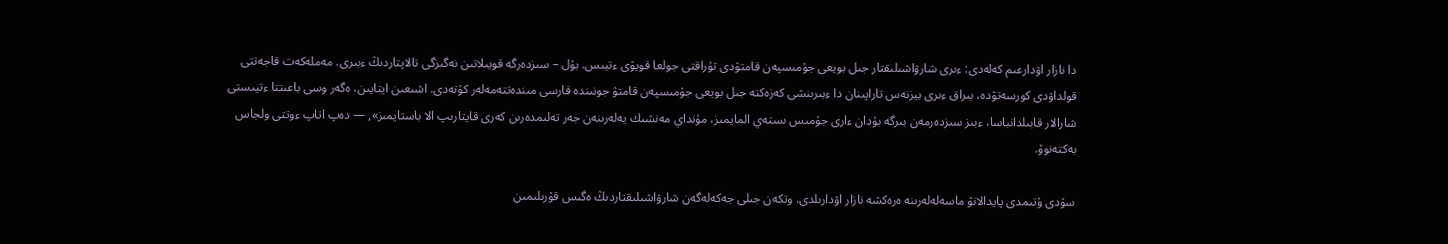دا نازار اۋدارعىم كەلەدى: ءىرى شارۋاشىلىقتار جىل بويعى جۇمىسپەن قامتۋدى تۇراقتى جولعا قويۋى ءتيىس. بۇل – سىزدەرگە قويىلاتىن نەگىزگى تالاپتاردىڭ ءبىرى. مەملەكەت قاجەتتى قولداۋدى كورسەتۋدە، بىراق ءىرى بيزنەس تاراپىنان دا ءبىرىنشى كەزەكتە جىل بويعى جۇمىسپەن قامتۋ جونىندە قارسى مىندەتتەمەلەر كۇتەدى. اشىعىن ايتايىن، ەگەر وسى باعىتتا ءتيىستى شارالار قابىلدانباسا، ءبىز سىزدەرمەن بىرگە بۇدان ءارى جۇمىس ىستەي المايمىز، مۇنداي مەنشىك يەلەرىنەن جەر تەلىمدەرىن كەرى قايتارىپ الا باستايمىز», — دەپ اتاپ ءوتتى ولجاس بەكتەنوۆ.

سۋدى ۇتىمدى پايدالانۋ ماسەلەلەرىنە ەرەكشە نازار اۋدارىلدى. وتكەن جىلى جەكەلەگەن شارۋاشىلىقتاردىڭ ەگىس قۇرىلىمىن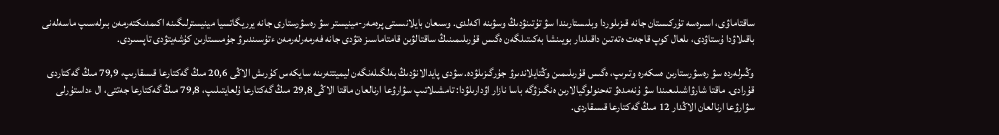ساقتاماۋى، اسىرەسە تۇركىستان جانە قىزىلوردا وبلىستارىندا سۋ تۇتىنۋدىڭ وسۋىنە اكەلدى. وسىعان بايلانىستى پرەمەر-مينيستر سۋ رەسۋرستارى جانە يرريگاتسيا مينيسترلىگىنە اكىمدىكتەرمەن بىرلەسىپ ماسەلەنى باقىلاۋدا ۇستاۋدى، ىلعال كوپ قاجەت ەتەتىن داقىلدار بويىنشا بەكىتىلگەن ەگىس قۇرىلىمىنىڭ ساقتالۋىن قامتاماسىز ەتۋدى جانە فەرمەرلەرمەن ءتۇسىندىرۋ جۇمىستارىن كۇشەيتۋدى تاپسىردى.

وڭىرلەردە سۋ رەسۋرستارىن ەسكەرە وتىرىپ، ەگىس قۇرىلىمىن وڭتايلاندىرۋ جۇرگىزىلۋدە. سۋدى پايدالانۋدىڭ بەلگىلەنگەن ليميتتەرىنە سايكەس كۇرىش الاڭى 20,6 مىڭ گەكتارعا قىسقارىپ، 79,9 مىڭ گەكتاردى قۇرادى. ماقتا شارۋاشىلىعىندا سۋ ۇنەمدەۋ تەحنولوگيالارىن ەنگىزۋگە باسا نازار اۋدارىلۋدا: تامشىلاتىپ سۋارۋعا ارنالعان ماقتا الاڭى 29,8 مىڭ گەكتارعا ۇلعايتىلىپ، 79,8 مىڭ گەكتارعا جەتتى، ال ءداستۇرلى سۋارۋعا ارنالعان الاڭدار 12 مىڭ گەكتارعا قىسقاردى.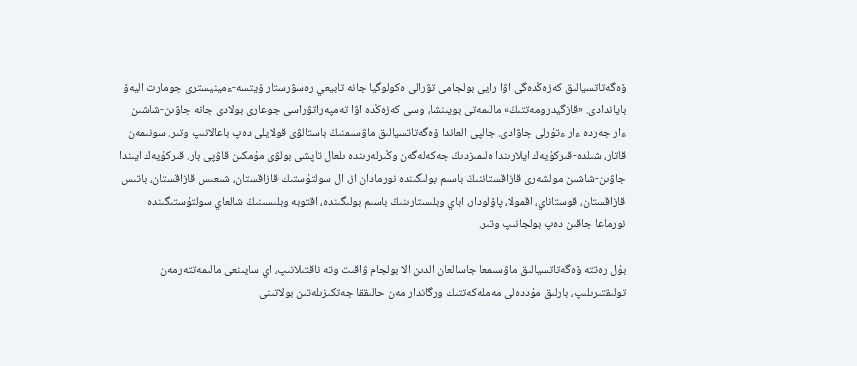ۆەگەتاتسيالىق كەزەڭدەگى اۋا رايى بولجامى تۋرالى ەكولوگيا جانە تابيعي رەسۋرستار ۆيتسە-ءمينيسترى جومارت اليەۆ باياندادى. «قازگيدرومەتتىڭ» مالىمەتى بويىنشا، وسى كەزەڭدە اۋا تەمپەراتۋراسى جوعارى بولادى جانە جاۋىن-شاشىن ءار جەردە ءار ءتۇرلى جاۋادى. جالپى العاندا ۆەگەتاتسيالىق ماۋسىمنىڭ باستالۋى قولايلى دەپ باعالانىپ وتىر. سونىمەن قاتار، شىلدە-قىركۇيەك ايلارىندا ەلىمىزدىڭ جەكەلەگەن وڭىرلەرىندە ىلعال تاپشى بولۋى مۇمكىن قاۋپى بار. قىركۇيەك ايىندا جاۋىن-شاشىن مولشەرى قازاقستاننىڭ باسىم بولىگىندە نورمادان از، ال سولتۇستىك قازاقستان، شىعىس قازاقستان، باتىس قازاقستان، قوستاناي، اقمولا، پاۆلودار، اباي وبلىستارىنىڭ باسىم بولىگىندە، اقتوبە وبلىسىنىڭ شالعاي سولتۇستىگىندە نورماعا جاقىن دەپ بولجانىپ وتىر.

بۇل رەتتە ۆەگەتاتسيالىق ماۋسىمعا جاسالعان الدىن الا بولجام ۋاقىت وتە ناقتىلانىپ، اي سايىنعى مالىمەتتەرمەن تولىقتىرىلىپ، بارلىق مۇددەلى مەملەكەتتىك ورگاندار مەن حالىققا جەتكىزىلەتىن بولاتىنى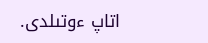اتاپ ءوتىلدى.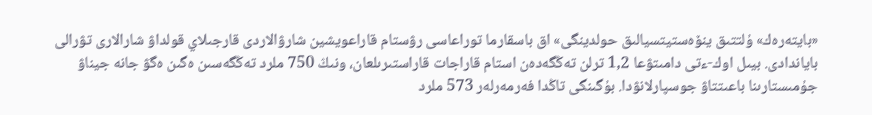«بايتەرەك» ۇلتتىق ينۆەستيتسيالىق حولدينگى» اق باسقارما توراعاسى رۋستام قاراعويشين شارۋالاردى قارجىلاي قولداۋ شارالارى تۋرالى باياندادى. بيىل اوك-ءتى دامىتۋعا 1,2 ترلن تەڭگەدەن استام قاراجات قاراستىرىلعان، ونىڭ 750 ملرد تەڭگەسىن ەگىن ەگۋ جانە جيناۋ جۇمىستارىنا باعىتتاۋ جوسپارلانۋدا. بۇگىنگى تاڭدا فەرمەرلەر 573 ملرد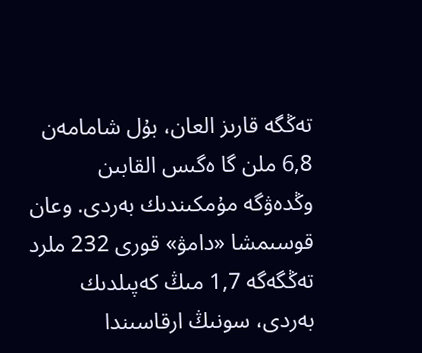تەڭگە قارىز العان، بۇل شامامەن 6,8 ملن گا ەگىس القابىن وڭدەۋگە مۇمكىندىك بەردى. وعان قوسىمشا «دامۋ» قورى 232 ملرد تەڭگەگە 1,7 مىڭ كەپىلدىك بەردى، سونىڭ ارقاسىندا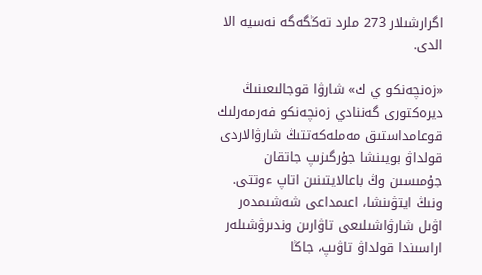اگرارشىلار 273 ملرد تەڭگەگە نەسيە الا الدى.

«زەنچەنكو ي ك» شارۋا قوجالىعىنىڭ ديرەكتورى گەننادي زەنچەنكو فەرمەرلىك قوعامداستىق مەملەكەتتىڭ شارۋالاردى قولداۋ بويىنشا جۇرگىزىپ جاتقان جۇمىسىن وڭ باعالايتىنىن اتاپ ءوتتى. ونىڭ ايتۋىنشا، اعىمداعى شەشىمدەر اۋىل شارۋاشىلىعى تاۋارىن وندىرۋشىلەر اراسىندا قولداۋ تاۋىپ، جاڭا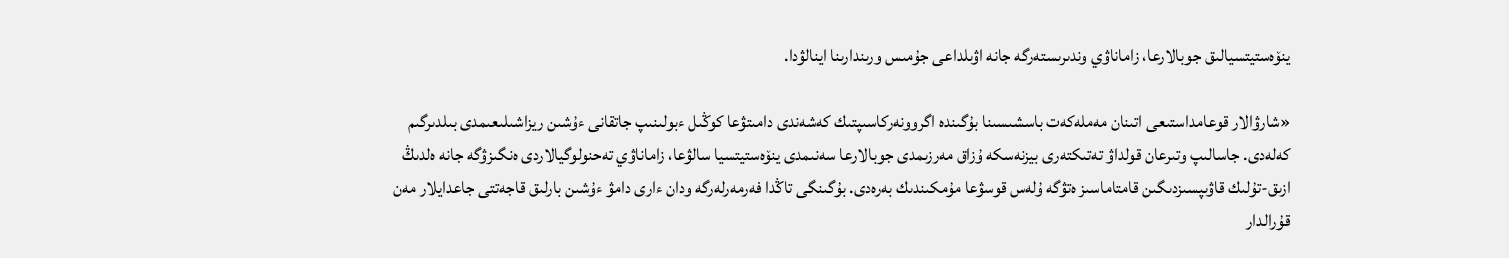ينۆەستيتسيالىق جوبالارعا، زاماناۋي وندىرىستەرگە جانە اۋىلداعى جۇمىس ورىندارىنا اينالۋدا.

«شارۋالار قوعامداستىعى اتىنان مەملەكەت باسشىسىنا بۇگىندە اگروونەركاسىپتىك كەشەندى دامىتۋعا كوڭىل ءبولىنىپ جاتقانى ءۇشىن ريزاشىلىعىمدى بىلدىرگىم كەلەدى. جاسالىپ وتىرعان قولداۋ تەتىكتەرى بيزنەسكە ۇزاق مەرزىمدى جوبالارعا سەنىمدى ينۆەستيتسيا سالۋعا، زاماناۋي تەحنولوگيالاردى ەنگىزۋگە جانە ەلدىڭ ازىق-تۇلىك قاۋىپسىزدىگىن قامتاماسىز ەتۋگە ۇلەس قوسۋعا مۇمكىندىك بەرەدى. بۇگىنگى تاڭدا فەرمەرلەرگە ودان ءارى دامۋ ءۇشىن بارلىق قاجەتتى جاعدايلار مەن قۇرالدار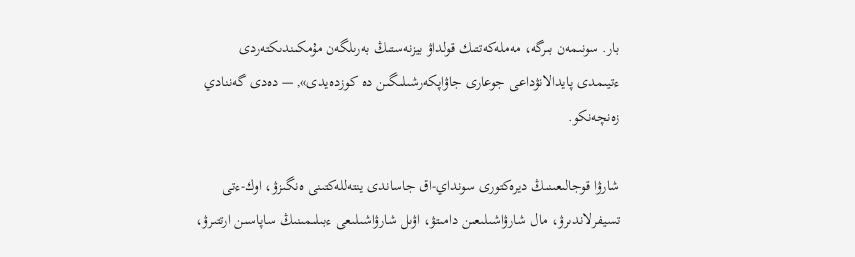بار. سونىمەن بىرگە، مەملەكەتتىك قولداۋ بيزنەستىڭ بەرىلگەن مۇمكىندىكتەردى ءتيىمدى پايدالانۋداعى جوعارى جاۋاپكەرشىلىگىن دە كوزدەيدى», — دەدى گەننادي زەنچەنكو.

شارۋا قوجالىعىنىڭ ديرەكتورى سونداي-اق جاساندى ينتەللەكتىنى ەنگىزۋ، اوك-ءتى تسيفرلاندىرۋ، مال شارۋاشىلىعىن دامىتۋ، اۋىل شارۋاشىلىعى ءبىلىمىنىڭ ساپاسىن ارتتىرۋ،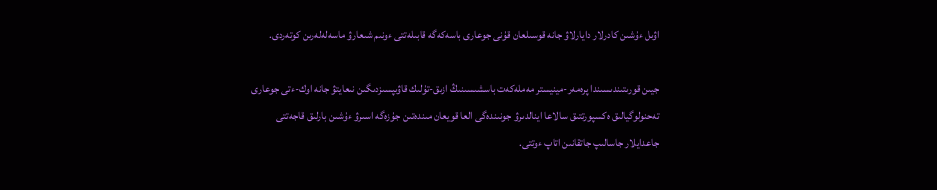اۋىل ءۇشىن كادرلار دايارلاۋ جانە قوسىلعان قۇنى جوعارى باسەكەگە قابىلەتتى ءونىم شىعارۋ ماسەلەلەرىن كوتەردى.

جيىن قورىتىندىسىندا پرەمەر-مينيستر مەملەكەت باسشىسىنىڭ ازىق-تۇلىك قاۋىپسىزدىگىن نىعايتۋ جانە اوك-ءتى جوعارى تەحنولوگيالىق ەكسپورتتىق سالاعا اينالدىرۋ جونىندەگى العا قويعان مىندەتىن جۇزەگە اسىرۋ ءۇشىن بارلىق قاجەتتى جاعدايلار جاسالىپ جاتقانىن اتاپ ءوتتى.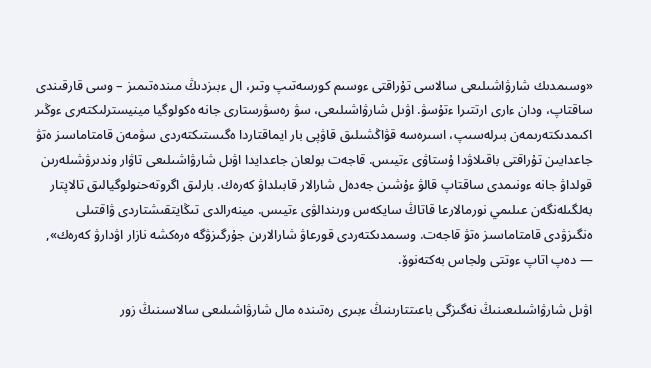«وسىمدىك شارۋاشىلىعى سالاسى تۇراقتى ءوسىم كورسەتىپ وتىر، ال ءبىزدىڭ مىندەتىمىز – وسى قارقىندى ساقتاپ، ودان ءارى ارتتىرا ءتۇسۋ. اۋىل شارۋاشىلىعى، سۋ رەسۋرستارى جانە ەكولوگيا مينيسترلىكتەرى ءوڭىر اكىمدىكتەرىمەن بىرلەسىپ، اسىرەسە قۋاڭشىلىق قاۋپى بار ايماقتاردا ەگىستىكتەردى سۋمەن قامتاماسىز ەتۋ جاعدايىن تۇراقتى باقىلاۋدا ۇستاۋى ءتيىس. قاجەت بولعان جاعدايدا اۋىل شارۋاشىلىعى تاۋار وندىرۋشىلەرىن قولداۋ جانە ءونىمدى ساقتاپ قالۋ ءۇشىن جەدەل شارالار قابىلداۋ كەرەك. بارلىق اگروتەحنولوگيالىق تالاپتار بەلگىلەنگەن عىلىمي نورمالارعا قاتاڭ سايكەس ورىندالۋى ءتيىس. مينەرالدى تىڭايتقىشتاردى ۋاقتىلى ەنگىزۋدى قامتاماسىز ەتۋ قاجەت. وسىمدىكتەردى قورعاۋ شارالارىن جۇرگىزۋگە ەرەكشە نازار اۋدارۋ كەرەك», — دەپ اتاپ ءوتتى ولجاس بەكتەنوۆ.

اۋىل شارۋاشىلىعىنىڭ نەگىزگى باعىتتارىنىڭ ءبىرى رەتىندە مال شارۋاشىلىعى سالاسىنىڭ زور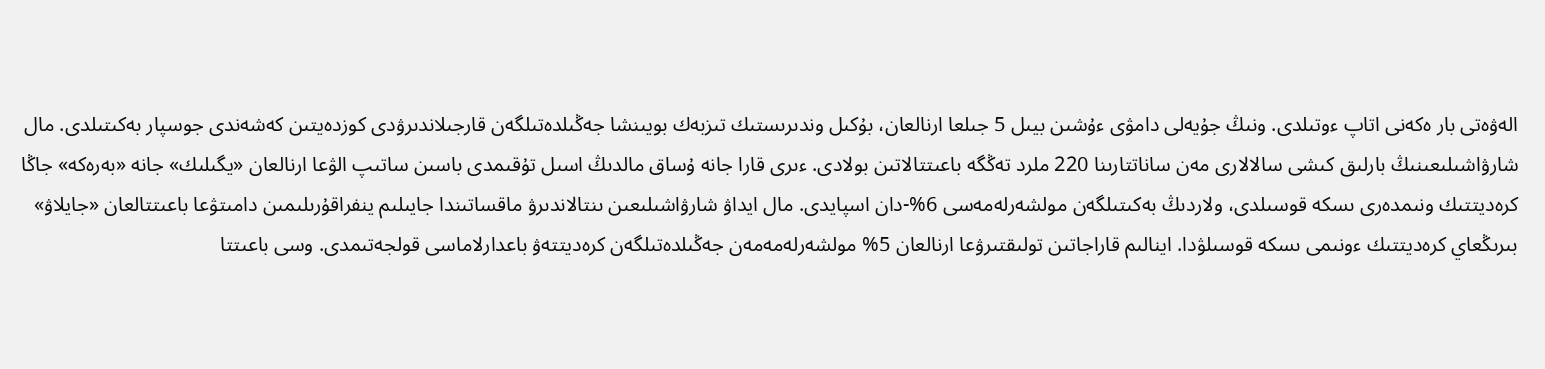الەۋەتى بار ەكەنى اتاپ ءوتىلدى. ونىڭ جۇيەلى دامۋى ءۇشىن بيىل 5 جىلعا ارنالعان، بۇكىل وندىرىستىك تىزبەك بويىنشا جەڭىلدەتىلگەن قارجىلاندىرۋدى كوزدەيتىن كەشەندى جوسپار بەكىتىلدى. مال شارۋاشىلىعىنىڭ بارلىق كىشى سالالارى مەن ساناتتارىنا 220 ملرد تەڭگە باعىتتالاتىن بولادى. ءىرى قارا جانە ۇساق مالدىڭ اسىل تۇقىمدى باسىن ساتىپ الۋعا ارنالعان «يگىلىك» جانە «بەرەكە» جاڭا كرەديتتىك ونىمدەرى ىسكە قوسىلدى، ولاردىڭ بەكىتىلگەن مولشەرلەمەسى 6%-دان اسپايدى. مال ايداۋ شارۋاشىلىعىن ىنتالاندىرۋ ماقساتىندا جايىلىم ينفراقۇرىلىمىن دامىتۋعا باعىتتالعان «جايلاۋ» بىرىڭعاي كرەديتتىك ءونىمى ىسكە قوسىلۋدا. اينالىم قاراجاتىن تولىقتىرۋعا ارنالعان 5% مولشەرلەمەمەن جەڭىلدەتىلگەن كرەديتتەۋ باعدارلاماسى قولجەتىمدى. وسى باعىتتا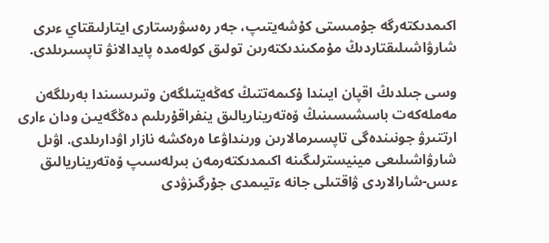اكىمدىكتەرگە جۇمىستى كۇشەيتىپ، جەر رەسۋرستارى ايتارلىقتاي ءىرى شارۋاشىلىقتاردىڭ مۇمكىندىكتەرىن تولىق كولەمدە پايدالانۋ تاپسىرىلدى.

وسى جىلدىڭ اقپان ايىندا ۇكىمەتتىڭ كەڭەيتىلگەن وتىرىسىندا بەرىلگەن مەملەكەت باسشىسىنىڭ ۆەتەريناريالىق ينفراقۇرىلىم دەڭگەيىن ودان ءارى ارتتىرۋ جونىندەگى تاپسىرمالارىن ورىنداۋعا ەرەكشە نازار اۋدارىلدى. اۋىل شارۋاشىلىعى مينيسترلىگىنە اكىمدىكتەرمەن بىرلەسىپ ۆەتەريناريالىق ءىس-شارالاردى ۋاقتىلى جانە ءتيىمدى جۇرگىزۋدى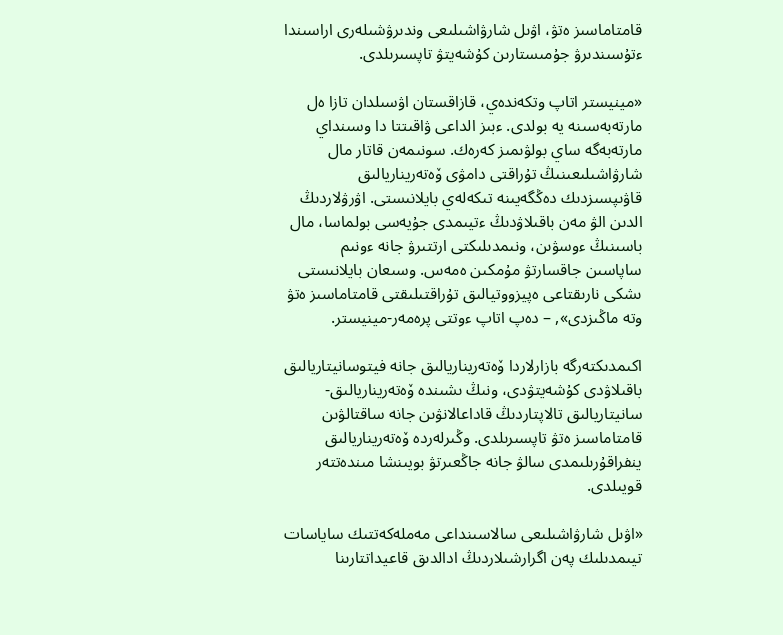قامتاماسىز ەتۋ، اۋىل شارۋاشىلىعى وندىرۋشىلەرى اراسىندا ءتۇسىندىرۋ جۇمىستارىن كۇشەيتۋ تاپسىرىلدى.

«مينيستر اتاپ وتكەندەي، قازاقستان اۋسىلدان تازا ەل مارتەبەسىنە يە بولدى. ءبىز الداعى ۋاقىتتا دا وسىنداي مارتەبەگە ساي بولۋىمىز كەرەك. سونىمەن قاتار مال شارۋاشىلىعىنىڭ تۇراقتى دامۋى ۆەتەريناريالىق قاۋىپسىزدىك دەڭگەيىنە تىكەلەي بايلانىستى. اۋرۋلاردىڭ الدىن الۋ مەن باقىلاۋدىڭ ءتيىمدى جۇيەسى بولماسا، مال باسىنىڭ ءوسۋىن، ونىمدىلىكتى ارتتىرۋ جانە ءونىم ساپاسىن جاقسارتۋ مۇمكىن ەمەس. وسىعان بايلانىستى ىشكى نارىقتاعى ەپيزووتيالىق تۇراقتىلىقتى قامتاماسىز ەتۋ وتە ماڭىزدى», – دەپ اتاپ ءوتتى پرەمەر-مينيستر.

اكىمدىكتەرگە بازارلاردا ۆەتەريناريالىق جانە فيتوسانيتاريالىق باقىلاۋدى كۇشەيتۋدى، ونىڭ ىشىندە ۆەتەريناريالىق-سانيتاريالىق تالاپتاردىڭ قاداعالانۋىن جانە ساقتالۋىن قامتاماسىز ەتۋ تاپسىرىلدى. وڭىرلەردە ۆەتەريناريالىق ينفراقۇرىلىمدى سالۋ جانە جاڭعىرتۋ بويىنشا مىندەتتەر قويىلدى.

«اۋىل شارۋاشىلىعى سالاسىنداعى مەملەكەتتىك ساياسات تيىمدىلىك پەن اگرارشىلاردىڭ ادالدىق قاعيداتتارىنا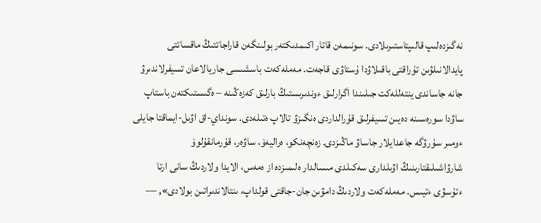نەگىزدەلىپ قالىپتاستىرىلادى. سونىمەن قاتار اكىمدىكتەر بولىنگەن قاراجاتتىڭ ماقساتتى پايدالانىلۋىن تۇراقتى باقىلاۋدا ۇستاۋى قاجەت. مەملەكەت باسشىسى جاريالاعان تسيفرلاندىرۋ جانە جاساندى ينتەللەكت جىلىندا اگرارلىق ءوندىرىستىڭ بارلىق كەزەڭىنە – ەگىستىكتەن باستاپ ساۋدا سورەسىنە دەيىن تسيفرلىق قۇرالداردى ەنگىزۋ تالاپ ەتىلەدى. سونداي-اق اۋىل-ايماقتا جايلى ءومىر سۇرۋگە جاعدايلار جاساۋ ماڭىزدى. زەنچەنكو، ەراليەۆ، ساۋەر، قۇرمانقۇلوۆ شارۋاشىلىقتارىنىڭ اۋىلدارى سەكىلدى مىسالدار ەلىمىزدە از ەمەس، الايدا ولاردىڭ سانى ارتا ءتۇسۋى ءتيىس. مەملەكەت ولاردىڭ دامۋىن جان-جاقتى قولداپ، ىنتالاندىراتىن بولادى», —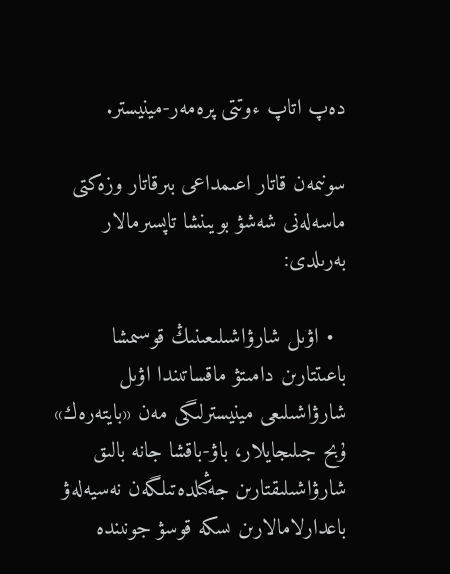دەپ اتاپ ءوتتى پرەمەر-مينيستر.

سونىمەن قاتار اعىمداعى بىرقاتار وزەكتى ماسەلەنى شەشۋ بويىنشا تاپسىرمالار بەرىلدى:

  • اۋىل شارۋاشىلىعىنىڭ قوسىمشا باعىتتارىن دامىتۋ ماقساتىندا اۋىل شارۋاشىلىعى مينيسترلىگى مەن «بايتەرەك» ۇبح جىلىجايلار، باۋ-باقشا جانە بالىق شارۋاشىلىقتارىن جەڭىلدەتىلگەن نەسيەلەۋ باعدارلامالارىن ىسكە قوسۋ جونىندە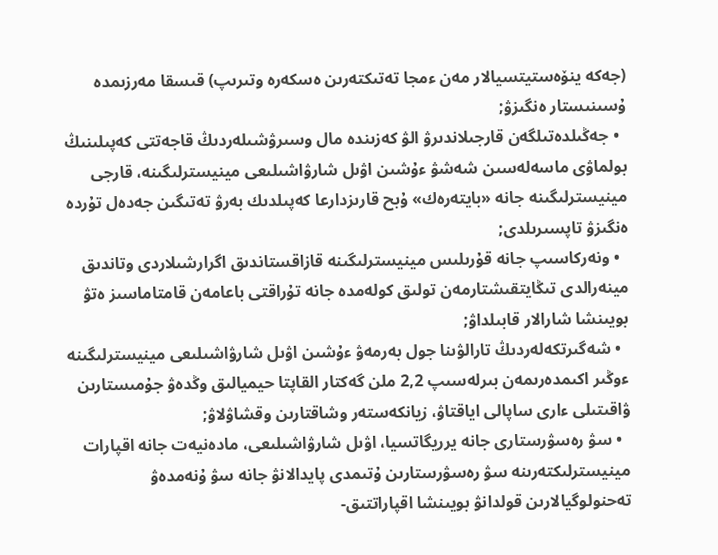(جەكە ينۆەستيتسيالار مەن ءمجا تەتىكتەرىن ەسكەرە وتىرىپ) قىسقا مەرزىمدە ۇسىنىستار ەنگىزۋ;
  • جەڭىلدەتىلگەن قارجىلاندىرۋ الۋ كەزىندە مال وسىرۋشىلەردىڭ قاجەتتى كەپىلىنىڭ بولماۋى ماسەلەسىن شەشۋ ءۇشىن اۋىل شارۋاشىلىعى مينيسترلىگىنە، قارجى مينيسترلىگىنە جانە «بايتەرەك» ۇبح قارىزدارعا كەپىلدىك بەرۋ تەتىگىن جەدەل تۇردە ەنگىزۋ تاپسىرىلدى;
  • ونەركاسىپ جانە قۇرىلىس مينيسترلىگىنە قازاقستاندىق اگرارشىلاردى وتاندىق مينەرالدى تىڭايتقىشتارمەن تولىق كولەمدە جانە تۇراقتى باعامەن قامتاماسىز ەتۋ بويىنشا شارالار قابىلداۋ;
  • شەگىرتكەلەردىڭ تارالۋىنا جول بەرمەۋ ءۇشىن اۋىل شارۋاشىلىعى مينيسترلىگىنە ءوڭىر اكىمدەرىمەن بىرلەسىپ 2,2 ملن گەكتار القاپتا حيميالىق وڭدەۋ جۇمىستارىن ۋاقىتىلى ءارى ساپالى اياقتاۋ، زيانكەستەر وشاقتارىن وقشاۋلاۋ;
  • سۋ رەسۋرستارى جانە يرريگاتسيا، اۋىل شارۋاشىلىعى، مادەنيەت جانە اقپارات مينيسترلىكتەرىنە سۋ رەسۋرستارىن ۇتىمدى پايدالانۋ جانە سۋ ۇنەمدەۋ تەحنولوگيالارىن قولدانۋ بويىنشا اقپاراتتىق-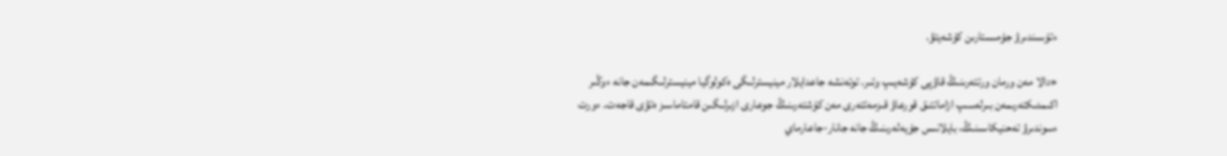ءتۇسىندىرۋ جۇمىستارىن كۇشەيتۋ.

«دالا مەن ورمان ورتتەرىنىڭ قاۋپى كۇشەيىپ وتىر. توتەنشە جاعدايلار مينيسترلىگى ەكولوگيا مينيسترلىگىمەن جانە ءوڭىر اكىمدىكتەرىمەن بىرلەسىپ ازاماتتىق قورعاۋ قىزمەتتەرى مەن كۇشتەرىنىڭ جوعارى ازىرلىگىن قامتاماسىز ەتۋى قاجەت. ءورت ءسوندىرۋ تەحنيكاسىنىڭ، بايلانىس جۇيەلەرىنىڭ جانە جانار-جاعارماي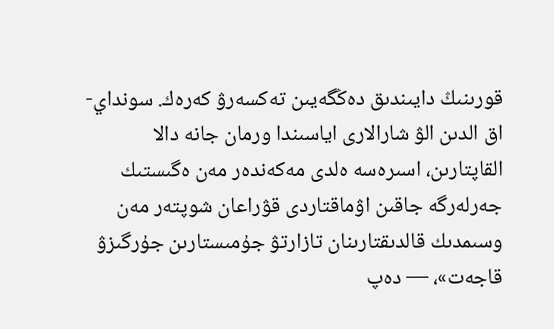قورىنىڭ دايىندىق دەڭگەيىن تەكسەرۋ كەرەك. سونداي-اق الدىن الۋ شارالارى اياسىندا ورمان جانە دالا القاپتارىن، اسىرەسە ەلدى مەكەندەر مەن ەگىستىك جەرلەرگە جاقىن اۋماقتاردى قۋراعان شوپتەر مەن وسىمدىك قالدىقتارىنان تازارتۋ جۇمىستارىن جۇرگىزۋ قاجەت»، — دەپ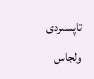تاپسىردى ولجاس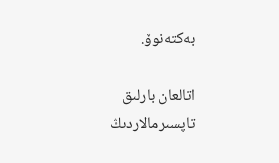بەكتەنوۆ.

اتالعان بارلىق تاپسىرمالاردىڭ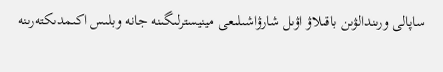ساپالى ورىندالۋىن باقىلاۋ اۋىل شارۋاشىلىعى مينيسترلىگىنە جانە وبلىس اكىمدىكتەرىنە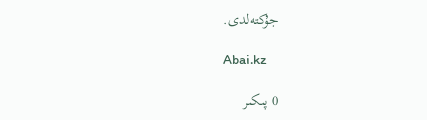جۇكتەلدى.

Abai.kz

0 پىكىر